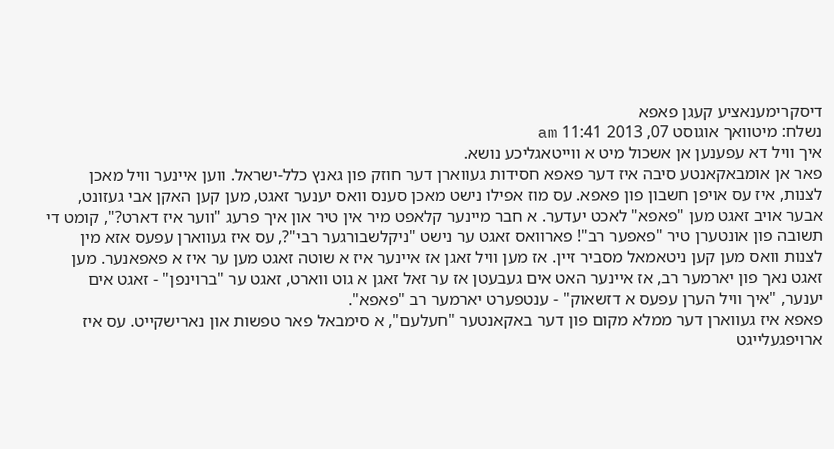דיסקרימענאציע קעגן פאפא
נשלח: מיטוואך אוגוסט 07, 2013 11:41 am
איך וויל דא עפענען אן אשכול מיט א ווייטאגליכע נושא.
פאר אן אומבאקאנטע סיבה איז דער פאפא חסידות געווארן דער חוזק פון גאנץ כלל-ישראל. ווען איינער וויל מאכן לצנות, איז עס אויפן חשבון פון פאפא. עס מוז אפילו נישט מאכן סענס וואס יענער זאגט, מען קען האקן אבי געזונט, אבער אויב זאגט מען "פאפא" לאכט יעדער. א חבר מיינער קלאפט מיר אין טיר און איך פרעג "ווער איז דארט?", קומט די תשובה פון אונטערן טיר "פאפער רב"! פארוואס זאגט ער נישט "ניקלשבורגער רבי"?, עס איז געווארן עפעס אזא מין לצנות וואס מען קען ניטאמאל מסביר זיין. אז מען וויל זאגן אז איינער איז א שוטה זאגט מען ער איז א פאפאנער. מען זאגט נאך פון יארמער רב, אז איינער האט אים געבעטן אז ער זאל זאגן א גוט ווארט, זאגט ער "ברוינפן" - זאגט אים יענער, "איך וויל הערן עפעס א דזשאוק" - ענטפערט יארמער רב "פאפא".
פאפא איז געווארן דער ממלא מקום פון דער באקאנטער "חעלעם", א סימבאל פאר טפשות און נארישקייט. עס איז ארויפגעלייגט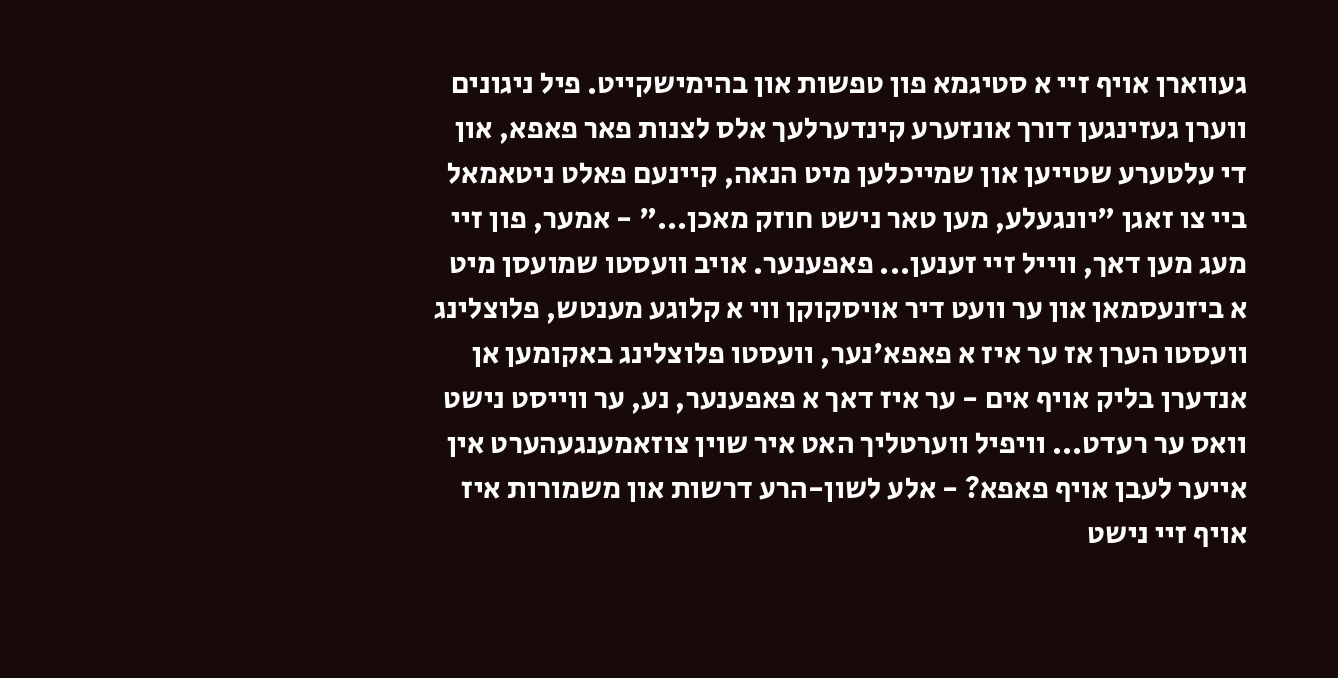געווארן אויף זיי א סטיגמא פון טפשות און בהימישקייט. פיל ניגונים ווערן געזינגען דורך אונזערע קינדערלעך אלס לצנות פאר פאפא, און די עלטערע שטייען און שמייכלען מיט הנאה, קיינעם פאלט ניטאמאל ביי צו זאגן "יונגעלע, מען טאר נישט חוזק מאכן..." - אמער, פון זיי מעג מען דאך, ווייל זיי זענען... פאפענער. אויב וועסטו שמועסן מיט א ביזנעסמאן און ער וועט דיר אויסקוקן ווי א קלוגע מענטש, פלוצלינג וועסטו הערן אז ער איז א פאפא'נער, וועסטו פלוצלינג באקומען אן אנדערן בליק אויף אים - ער איז דאך א פאפענער, נע, ער ווייסט נישט וואס ער רעדט... וויפיל ווערטליך האט איר שוין צוזאמענגעהערט אין אייער לעבן אויף פאפא? - אלע לשון-הרע דרשות און משמורות איז אויף זיי נישט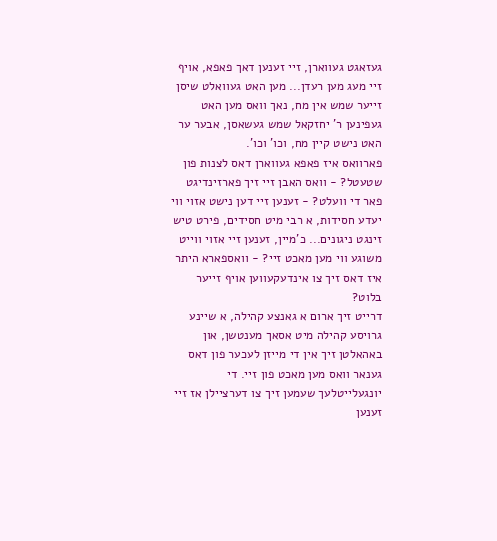געזאגט געווארן, זיי זענען דאך פאפא, אויף זיי מעג מען רעדן... מען האט געוואלט שיסן זייער שמש אין מח, נאך וואס מען האט געפינען ר' יחזקאל שמש געשאסן, אבער ער האט נישט קיין מח, וכו' וכו'.
פארוואס איז פאפא געווארן דאס לצנות פון שטעטל? - וואס האבן זיי זיך פארזינדיגט פאר די וועלט? - זענען זיי דען נישט אזוי ווי יעדע חסידות, א רבי מיט חסידים, פירט טיש זינגט ניגונים... כ'מיין, זענען זיי אזוי ווייט משוגע ווי מען מאכט זיי? - וואספארא היתר איז דאס זיך צו אינדעקעווען אויף זייער בלוט?
דרייט זיך ארום א גאנצע קהילה, א שיינע גרויסע קהילה מיט אסאך מענטשן, און באהאלטן זיך אין די מייזן לעכער פון דאס גענאר וואס מען מאכט פון זיי. די יונגעלייטלעך שעמען זיך צו דערציילן אז זיי זענען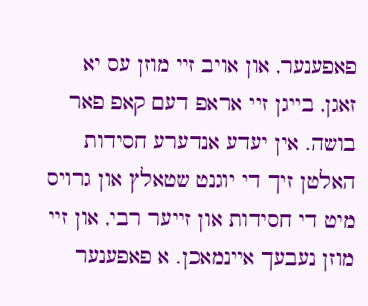פאפענער, און אויב זיי מוזן עס יא זאגן, בייגן זיי אראפ דעם קאפ פאר בושה. אין יעדע אנדערע חסידות האלטן זיך די יוגנט שטאלץ און גרויס מיט די חסידות און זייער רבי, און זיי מוזן נעבעך איינמאכן. א פאפענער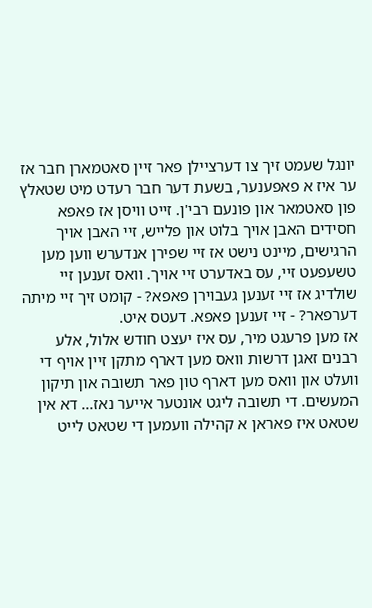יונגל שעמט זיך צו דערציילן פאר זיין סאטמארן חבר אז ער איז א פאפענער, בשעת דער חבר רעדט מיט שטאלץ פון סאטמאר און פונעם רבי'ן. זייט וויסן אז פאפא חסידים האבן אויך בלוט און פלייש, זיי האבן אויך הרגישים, מיינט נישט אז זיי שפירן אנדערש ווען מען טשעפעט זיי, עס באדערט זיי אויך. וואס זענען זיי שולדיג אז זיי זענען געבוירן פאפא? - קומט זיך זיי מיתה דערפאר? - זיי זענען פאפא. דעטס איט.
אז מען פרעגט מיר, עס איז יעצט חודש אלול, אלע רבנים זאגן דרשות וואס מען דארף מתקן זיין אויף די וועלט און וואס מען דארף טון פאר תשובה און תיקון המעשים. די תשובה ליגט אונטער אייער נאז... דא אין שטאט איז פאראן א קהילה וועמען די שטאט לייט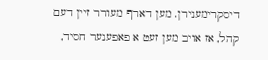דיסקרימענירן. מען דארף מעורר זיין דעם קהל, אז אויב מען זעט א פאפענער חסיד,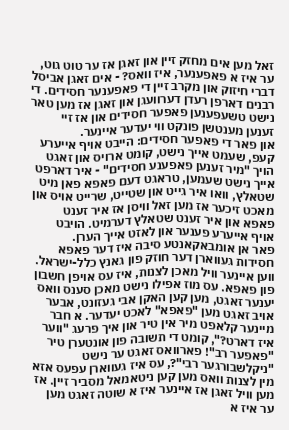זאל מען אים מחזק זיין און זאגן אז ער טוט גוט, ער איז א פאפענער, איז וואס? - אים זאגן אביסל דברי חיזוק און מקרב זיין די פאפענער חסידים. די רבנים דארפן רעדן דערוועגן און זאגן אז מען טאר נישט טשעפענען פאפער חסידים און אז זיי זענען מענטשן פונקט ווי יעדער איינער.
און פאר די פאפער חסידים: הייבט אויף אייערע קעפ, שעמט אייך נישט, קומט ארויס און זאגט הויך "מיר זענען פאפענע חסידים" - איר דארפט אייך נישט שעמען, טראגט דעם פאפא פאן מיט שטאלץ, וואו איר גייט און שטייט, שרייט אויס און מאכט זיכער אז מען זאל וויסן אז איר זענט פאפא און איר זענט שטאלץ דערמיט. הויבט אויף אייערע פענער און לאזט אייך הערן.
פאר אן אומבאקאנטע סיבה איז דער פאפא חסידות געווארן דער חוזק פון גאנץ כלל-ישראל. ווען איינער וויל מאכן לצנות, איז עס אויפן חשבון פון פאפא. עס מוז אפילו נישט מאכן סענס וואס יענער זאגט, מען קען האקן אבי געזונט, אבער אויב זאגט מען "פאפא" לאכט יעדער. א חבר מיינער קלאפט מיר אין טיר און איך פרעג "ווער איז דארט?", קומט די תשובה פון אונטערן טיר "פאפער רב"! פארוואס זאגט ער נישט "ניקלשבורגער רבי"?, עס איז געווארן עפעס אזא מין לצנות וואס מען קען ניטאמאל מסביר זיין. אז מען וויל זאגן אז איינער איז א שוטה זאגט מען ער איז א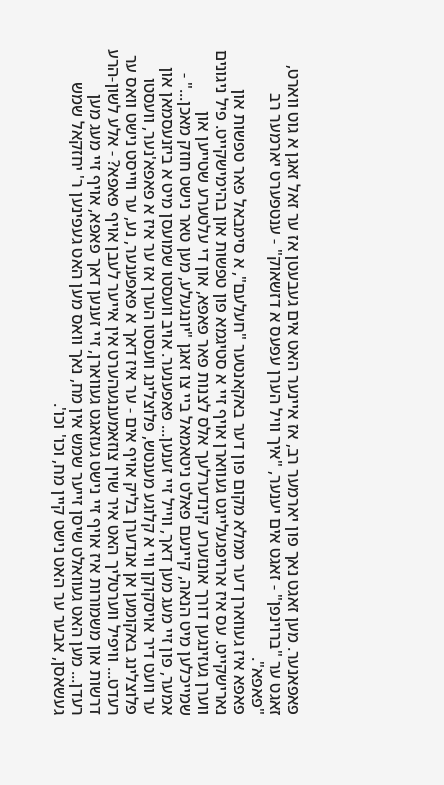פאפאנער. מען זאגט נאך פון יארמער רב, אז איינער האט אים געבעטן אז ער זאל זאגן א גוט ווארט, זאגט ער "ברוינפן" - זאגט אים יענער, "איך וויל הערן עפעס א דזשאוק" - ענטפערט יארמער רב "פאפא".
פאפא איז געווארן דער ממלא מקום פון דער באקאנטער "חעלעם", א סימבאל פאר טפשות און נארישקייט. עס איז ארויפגעלייגט געווארן אויף זיי א סטיגמא פון טפשות און בהימישקייט. פיל ניגונים ווערן געזינגען דורך אונזערע קינדערלעך אלס לצנות פאר פאפא, און די עלטערע שטייען און שמייכלען מיט הנאה, קיינעם פאלט ניטאמאל ביי צו זאגן "יונגעלע, מען טאר נישט חוזק מאכן..." - אמער, פון זיי מעג מען דאך, ווייל זיי זענען... פאפענער. אויב וועסטו שמועסן מיט א ביזנעסמאן און ער וועט דיר אויסקוקן ווי א קלוגע מענטש, פלוצלינג וועסטו הערן אז ער איז א פאפא'נער, וועסטו פלוצלינג באקומען אן אנדערן בליק אויף אים - ער איז דאך א פאפענער, נע, ער ווייסט נישט וואס ער רעדט... וויפיל ווערטליך האט איר שוין צוזאמענגעהערט אין אייער לעבן אויף פאפא? - אלע לשון-הרע דרשות און משמורות איז אויף זיי נישט געזאגט געווארן, זיי זענען דאך פאפא, אויף זיי מעג מען רעדן... מען האט געוואלט שיסן זייער שמש אין מח, נאך וואס מען האט געפינען ר' יחזקאל שמש געשאסן, אבער ער האט נישט קיין מח, וכו' וכו'.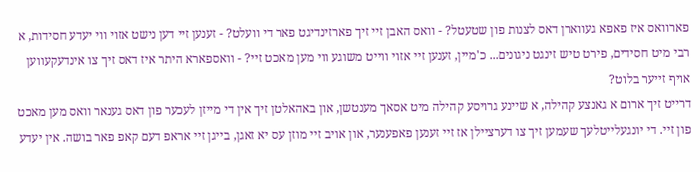פארוואס איז פאפא געווארן דאס לצנות פון שטעטל? - וואס האבן זיי זיך פארזינדיגט פאר די וועלט? - זענען זיי דען נישט אזוי ווי יעדע חסידות, א רבי מיט חסידים, פירט טיש זינגט ניגונים... כ'מיין, זענען זיי אזוי ווייט משוגע ווי מען מאכט זיי? - וואספארא היתר איז דאס זיך צו אינדעקעווען אויף זייער בלוט?
דרייט זיך ארום א גאנצע קהילה, א שיינע גרויסע קהילה מיט אסאך מענטשן, און באהאלטן זיך אין די מייזן לעכער פון דאס גענאר וואס מען מאכט פון זיי. די יונגעלייטלעך שעמען זיך צו דערציילן אז זיי זענען פאפענער, און אויב זיי מוזן עס יא זאגן, בייגן זיי אראפ דעם קאפ פאר בושה. אין יעדע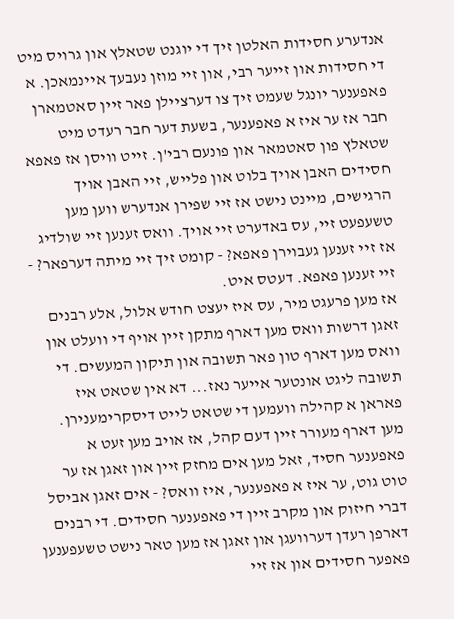אנדערע חסידות האלטן זיך די יוגנט שטאלץ און גרויס מיט די חסידות און זייער רבי, און זיי מוזן נעבעך איינמאכן. א פאפענער יונגל שעמט זיך צו דערציילן פאר זיין סאטמארן חבר אז ער איז א פאפענער, בשעת דער חבר רעדט מיט שטאלץ פון סאטמאר און פונעם רבי'ן. זייט וויסן אז פאפא חסידים האבן אויך בלוט און פלייש, זיי האבן אויך הרגישים, מיינט נישט אז זיי שפירן אנדערש ווען מען טשעפעט זיי, עס באדערט זיי אויך. וואס זענען זיי שולדיג אז זיי זענען געבוירן פאפא? - קומט זיך זיי מיתה דערפאר? - זיי זענען פאפא. דעטס איט.
אז מען פרעגט מיר, עס איז יעצט חודש אלול, אלע רבנים זאגן דרשות וואס מען דארף מתקן זיין אויף די וועלט און וואס מען דארף טון פאר תשובה און תיקון המעשים. די תשובה ליגט אונטער אייער נאז... דא אין שטאט איז פאראן א קהילה וועמען די שטאט לייט דיסקרימענירן. מען דארף מעורר זיין דעם קהל, אז אויב מען זעט א פאפענער חסיד, זאל מען אים מחזק זיין און זאגן אז ער טוט גוט, ער איז א פאפענער, איז וואס? - אים זאגן אביסל דברי חיזוק און מקרב זיין די פאפענער חסידים. די רבנים דארפן רעדן דערוועגן און זאגן אז מען טאר נישט טשעפענען פאפער חסידים און אז זיי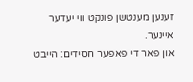זענען מענטשן פונקט ווי יעדער איינער.
און פאר די פאפער חסידים: הייבט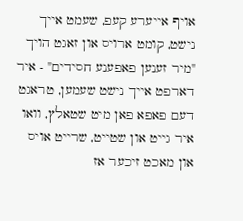אויף אייערע קעפ, שעמט אייך נישט, קומט ארויס און זאגט הויך "מיר זענען פאפענע חסידים" - איר דארפט אייך נישט שעמען, טראגט דעם פאפא פאן מיט שטאלץ, וואו איר גייט און שטייט, שרייט אויס און מאכט זיכער אז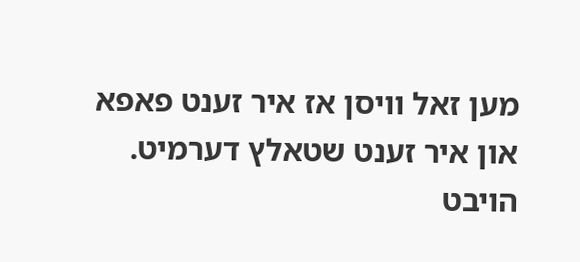מען זאל וויסן אז איר זענט פאפא און איר זענט שטאלץ דערמיט. הויבט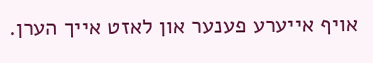אויף אייערע פענער און לאזט אייך הערן.